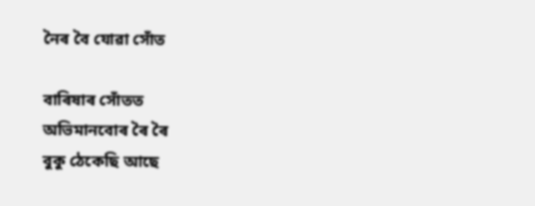নৈৰ বৈ যোৱা সোঁত

বাৰিষাৰ সোঁতত
অভিমানবোৰ ৰৈ ৰৈ
বুকু ঠেকেছি আছে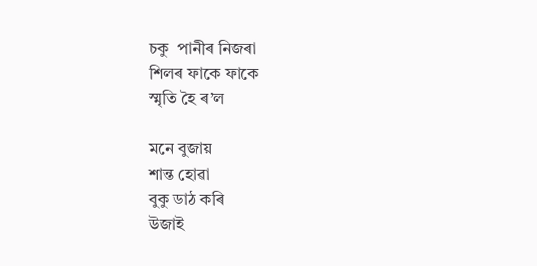চকু  পানীৰ নিজৰা
শিলৰ ফাকে ফাকে
স্মৃতি হৈ ৰ’ল

মনে বুজায়
শান্ত হোৱা
বুকু ডাঠ কৰি
উজাই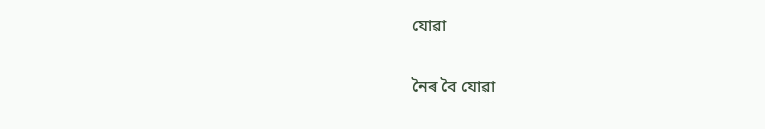যোৱা

নৈৰ বৈ যোৱা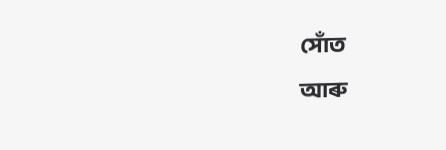সোঁত
আৰু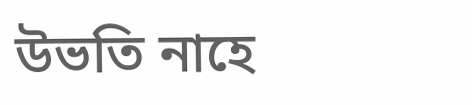উভতি নাহে